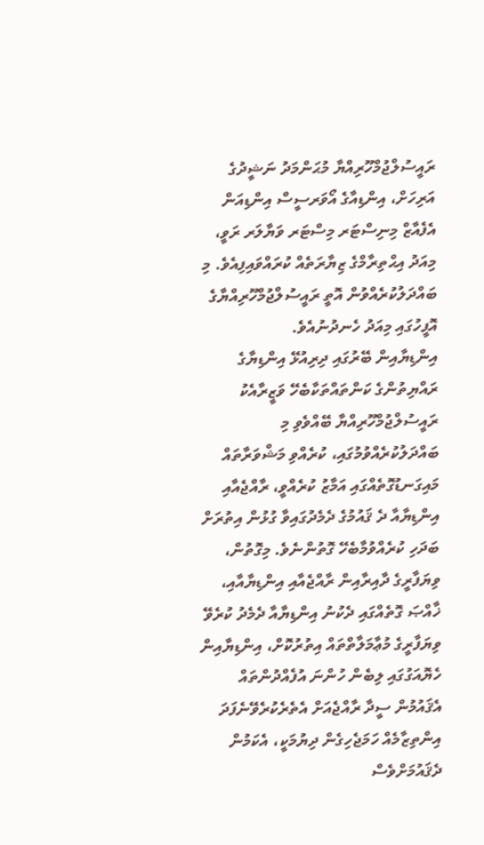ރައީސުލްޖުމްހޫރިއްޔާ މުޙަންމަދު ނަޝީދުގެ އަރިހަށް، އިންޑިއާގެ އޯވަރސީސް އިންޑިއަން އެފެއާޒް މިނިސްޓަރ މިސްޓަރ ވަޔާލަރ ރަވީ، މިއަދު އިޙްތިރާމްގެ ޒިޔާރަތެއް ކުރައްވައިފިއެވެ. މި ބައްދަލުކުރެއްވުން އޮތީ ރައީސުލްޖުމްހޫރިއްޔާގެ އޮފީހުގައި މިއަދު ހެނދުނުއެވެ.
އިންޑިޔާއިން ބޭރުގައި ދިރިއުޅޭ އިންޑިޔާގެ ރައްޔިތުންގެ ކަންތައްތަކާބެހޭ ވަޒީރާއެކު ރައީސުލްޖުމްހޫރިއްޔާ ބޭއްވެވި މި ބައްދަލުކުރެއްވުމުގައި، ކުރެއްވި މަޝްވަރާތައް މައިގަނޑުގޮތެއްގައި އަމާޒު ކުރެއްވީ، ރާއްޖެއާއި އިންޑިޔާއާ ދެ ޤައުމުގެ ދެމެދުގައިވާ ގުޅުން އިތުރަށް ބަދަހި ކުރެއްވުމާބެހޭ ގޮތުންނެވެ. މިގޮތުން، ވިޔަފާރީގެ ދާއިރާއިން ރާއްޖެއާއި އިންޑިޔާއާއި، ޚާއްޞަ ގޮތެއްގައި ދެކުނު އިންޑިޔާއާ ދެމެދު ކުރެވޭ ވިޔަފާރީގެ މުޢާމަލާތްތައް އިތުރުކޮށް، އިންޑިޔާއިން ހެޔޮއަގުގައި ލިބެން ހުންނަ އުފެއްދުންތައް އެޤައުމުން ސީދާ ރާއްޖެއަށް އެތެރެކުރެވޭނެފަދަ އިންތިޒާމެއް ހަމަޖެހިގެން ދިޔުމަކީ، އެކަމުން ދެޤައުމަށްވެސް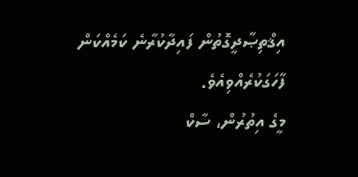އިޤްތިޞާދީގޮތުން ފައިދާކުރާނެ ކަމެއްކަން ފާހަގަކުރެއްވިއެވެ.
މީގެ އިތުރުން، ސާކް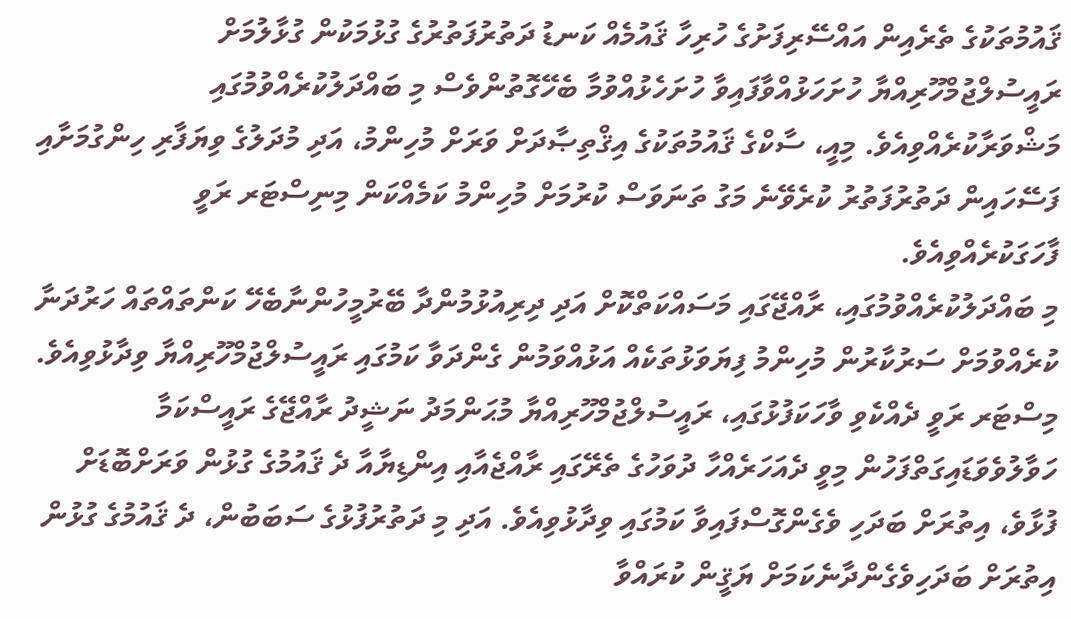ޤައުމުތަކުގެ ތެރެއިން އައްސޭރިފަށުގެ ހުރިހާ ޤައުމެއް ކަނޑު ދަތުރުފަތުރުގެ ގުޅުމަކުން ގުޅާލުމަށް ރައީސުލްޖުމްހޫރިއްޔާ ހުށަހަޅުއްވާފައިވާ ހުށަހެޅުއްވުމާ ބެހޭގޮތުންވެސް މި ބައްދަލުކުރެއްވުމުގައި މަޝްވަރާކުރެއްވިއެވެ. މިއީ، ސާކްގެ ޤައުމުތަކުގެ އިޤްތިޞާދަށް ވަރަށް މުހިންމު، އަދި މުދަލުގެ ވިޔަފާރި ހިންގުމަށާއި ފަސޭހައިން ދަތުރުފަތުރު ކުރެވޭނެ މަގު ތަނަވަސް ކުރުމަށް މުހިންމު ކަމެއްކަން މިނިސްޓަރ ރަވީ ފާހަގަކުރެއްވިއެވެ.
މި ބައްދަލުކުރެއްވުމުގައި، ރާއްޖޭގައި މަސައްކަތްކޮށް އަދި ދިރިއުޅުމުންދާ ބޭރުމީހުންނާބެހޭ ކަންތައްތައް ހަރުދަނާ ކުރެއްވުމަށް ސަރުކާރުން މުހިންމު ފިޔަވަޅުތަކެއް އަޅުއްވަމުން ގެންދަވާ ކަމުގައި ރައީސުލްޖުމްހޫރިއްޔާ ވިދާޅުވިއެވެ.
މިސްޓަރ ރަވީ ދެއްކެވި ވާހަކަފުޅުގައި، ރައީސުލްޖުމްހޫރިއްޔާ މުޙަންމަދު ނަޝީދު ރާއްޖޭގެ ރައީސްކަމާ ހަވާލުވެވަޑައިގަތްފަހުން މިވީ ދެއަހަރެއްހާ ދުވަހުގެ ތެރޭގައި ރާއްޖެއާއި އިންޑިޔާއާ ދެ ޤައުމުގެ ގުޅުން ވަރަށްބޮޑަށް ފުޅާވެ، އިތުރަށް ބަދަހި ވެގެންގޮސްފައިވާ ކަމުގައި ވިދާޅުވިއެވެ. އަދި މި ދަތުރުފުޅުގެ ސަބަބުން، ދެ ޤައުމުގެ ގުޅުން އިތުރަށް ބަދަހިވެގެންދާނެކަމަށް ޔަޤީން ކުރައްވާ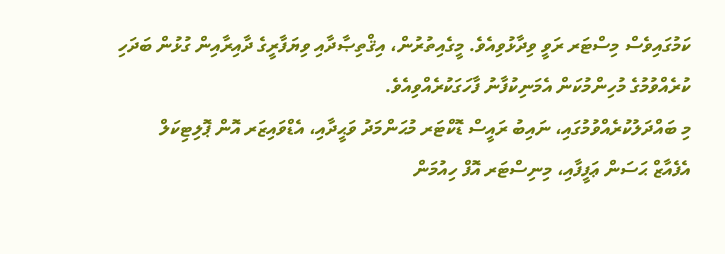ކަމުގައިވެސް މިސްޓަރ ރަވީ ވިދާޅުވިއެވެ. މީގެއިތުރުން، އިޤްތިޞާދާއި ވިޔަފާރީގެ ދާއިރާއިން ގުޅުން ބަދަހި ކުރެއްވުމުގެ މުހިންމުކަން އެމަނިކުފާނު ފާހަގަކުރެއްވިއެވެ.
މި ބައްދަލުކުރެއްވުމުގައި، ނައިބު ރައީސް ޑޮކްޓަރ މުޙަންމަދު ވަޙީދާއި، އެޑްވައިޒަރ އޮން ޕޮލިޓިކަލް އެފެއާޒް ޙަސަން ޢަފީފާއި، މިނިސްޓަރ އޮފް ހިއުމަން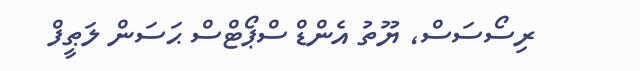ރިސޯސަސް، ޔޫތު އެންޑް ސްޕޯޓްސް ޙަސަން ލަޠީފް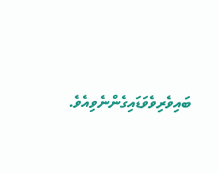ބައިވެރިވެވަޑައިގެންނެވިއެވެ.